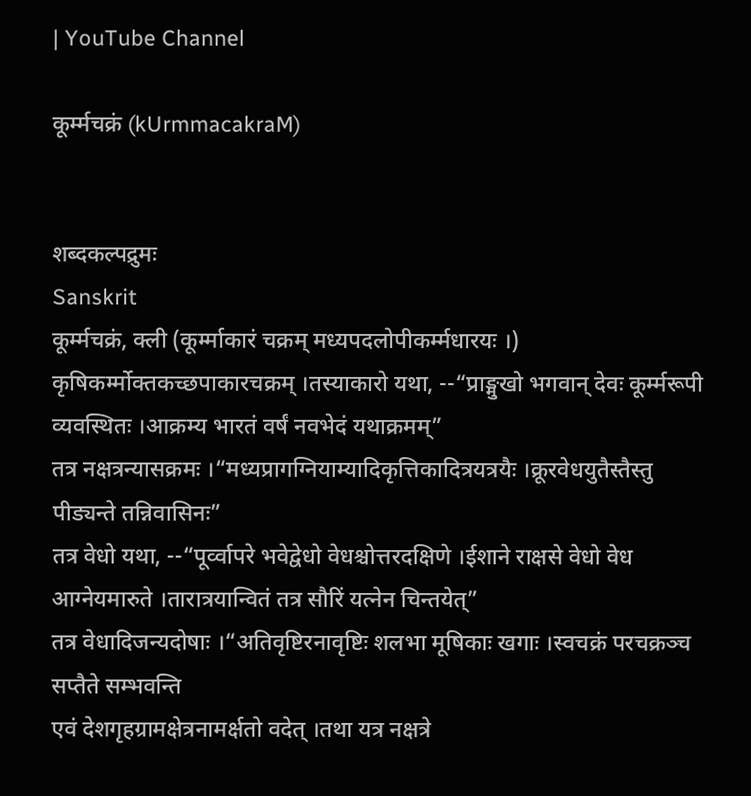| YouTube Channel

कूर्म्मचक्रं (kUrmmacakraM)


शब्दकल्पद्रुमः
Sanskrit
कूर्म्मचक्रं, क्ली (कूर्म्माकारं चक्रम् मध्यपदलोपीकर्म्मधारयः ।) कृषिकर्म्मोक्तकच्छपाकारचक्रम् ।तस्याकारो यथा, --“प्राङ्मुखो भगवान् देवः कूर्म्मरूपी व्यवस्थितः ।आक्रम्य भारतं वर्षं नवभेदं यथाक्रमम्”
तत्र नक्षत्रन्यासक्रमः ।“मध्यप्रागग्नियाम्यादिकृत्तिकादित्रयत्रयैः ।क्रूरवेधयुतैस्तैस्तु पीड्यन्ते तन्निवासिनः”
तत्र वेधो यथा, --“पूर्व्वापरे भवेद्वेधो वेधश्चोत्तरदक्षिणे ।ईशाने राक्षसे वेधो वेध आग्नेयमारुते ।तारात्रयान्वितं तत्र सौरिं यत्नेन चिन्तयेत्”
तत्र वेधादिजन्यदोषाः ।“अतिवृष्टिरनावृष्टिः शलभा मूषिकाः खगाः ।स्वचक्रं परचक्रञ्च सप्तैते सम्भवन्ति
एवं देशगृहग्रामक्षेत्रनामर्क्षतो वदेत् ।तथा यत्र नक्षत्रे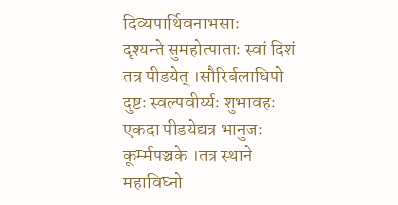दिव्यपार्थिवनाभसाः
दृश्यन्ते सुमहोत्पाताः स्वां दिशं तत्र पीडयेत् ।सौरिर्बलाधिपो दुष्टः स्वल्पवीर्य्यः शुभावहः
एकदा पीडयेद्यत्र भानुजः कूर्म्मपञ्चके ।तत्र स्थाने महाविघ्नो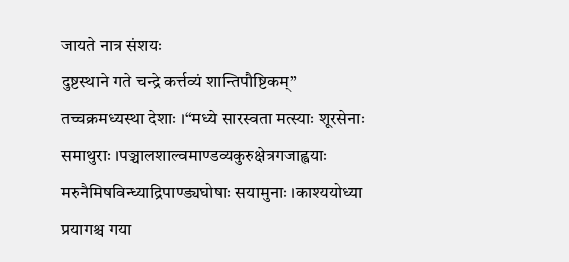जायते नात्र संशयः
दुष्टस्थाने गते चन्द्रे कर्त्तव्यं शान्तिपौष्टिकम्”
तच्चक्रमध्यस्था देशाः ।“मध्ये सारस्वता मत्स्याः शूरसेनाः समाथुराः ।पञ्चालशाल्वमाण्डव्यकुरुक्षेत्रगजाह्वयाः
मरुनैमिषविन्ध्याद्रिपाण्ड्यघोषाः सयामुनाः ।काश्ययोध्या प्रयागश्च गया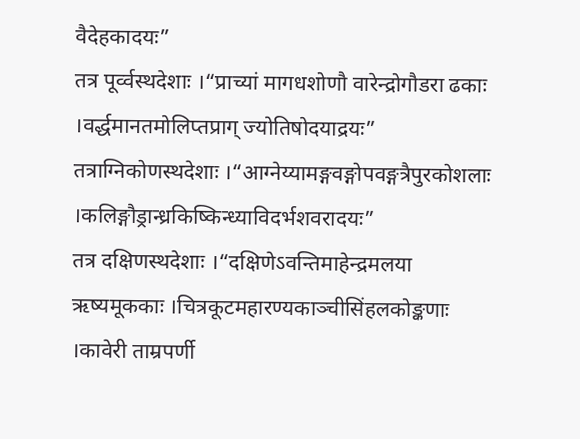वैदेहकादयः”
तत्र पूर्व्वस्थदेशाः ।“प्राच्यां मागधशोणौ वारेन्द्रोगौडरा ढकाः ।वर्द्धमानतमोलिप्तप्राग् ज्योतिषोदयाद्रयः”
तत्राग्निकोणस्थदेशाः ।“आग्नेय्यामङ्गवङ्गोपवङ्गत्रैपुरकोशलाः ।कलिङ्गौड्रान्ध्रकिष्किन्ध्याविदर्भशवरादयः”
तत्र दक्षिणस्थदेशाः ।“दक्षिणेऽवन्तिमाहेन्द्रमलया ऋष्यमूककाः ।चित्रकूटमहारण्यकाञ्चीसिंहलकोङ्कणाः ।कावेरी ताम्रपर्णी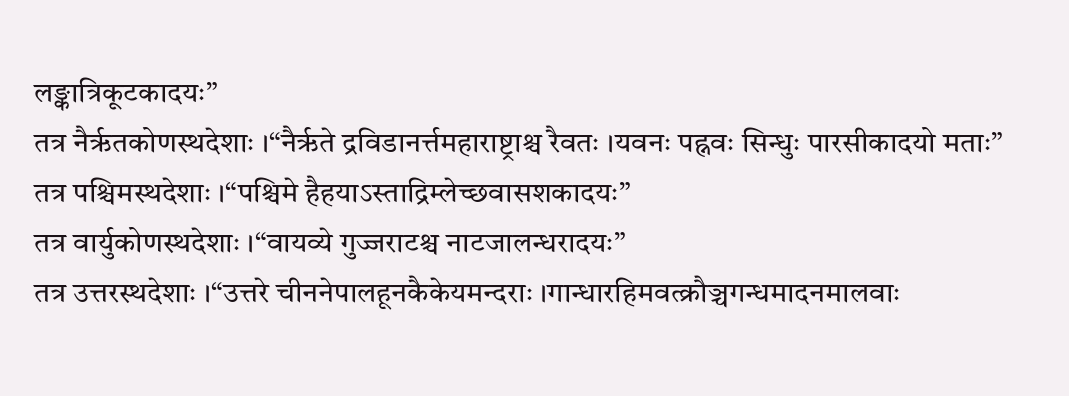लङ्कात्रिकूटकादयः”
तत्र नैरृतकोणस्थदेशाः ।“नैरृते द्रविडानर्त्तमहाराष्ट्राश्च रैवतः ।यवनः पह्नवः सिन्धुः पारसीकादयो मताः”
तत्र पश्चिमस्थदेशाः ।“पश्चिमे हैहयाऽस्ताद्रिम्लेच्छवासशकादयः”
तत्र वार्युकोणस्थदेशाः ।“वायव्ये गुज्जराटश्च नाटजालन्धरादयः”
तत्र उत्तरस्थदेशाः ।“उत्तरे चीननेपालहूनकैकेयमन्दराः ।गान्धारहिमवत्क्रौञ्चगन्धमादनमालवाः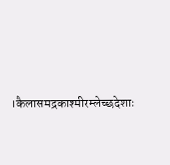।कैलासमद्रकाश्मीरम्लेच्छदेशाः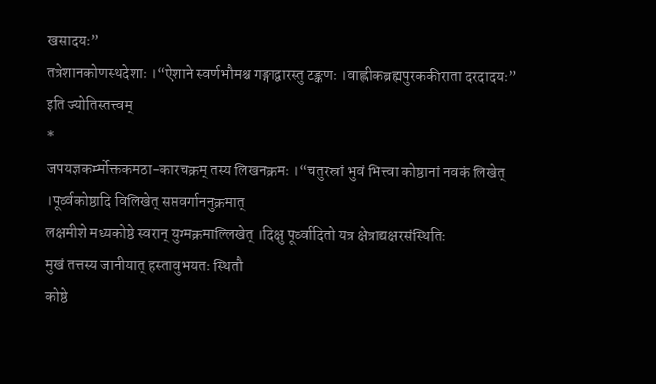खसादयः”
तत्रेशानकोणस्थदेशाः ।“ऐशाने स्वर्णभौमश्च गङ्गाद्वारस्तु टङ्कणः ।वाह्लीकब्रह्मपुरककीराता दरदादयः”
इति ज्योतिस्तत्त्वम्
*
जपयज्ञकर्म्मोक्तकमठा-कारचक्रम् तस्य लिखनक्रमः ।“चतुरस्रां भुवं भित्त्वा कोष्ठानां नवकं लिखेत् ।पूर्व्वकोष्ठादि विलिखेत् सप्तवर्गाननुक्रमात्
लक्षमीशे मध्यकोष्ठे स्वरान् युग्मक्रमाल्लिखेत् ।दिक्षु पूर्व्वादितो यत्र क्षेत्राद्यक्षरसंस्थितिः
मुखं तत्तस्य जानीयात् हस्तावुभयतः स्थितौ
कोष्ठे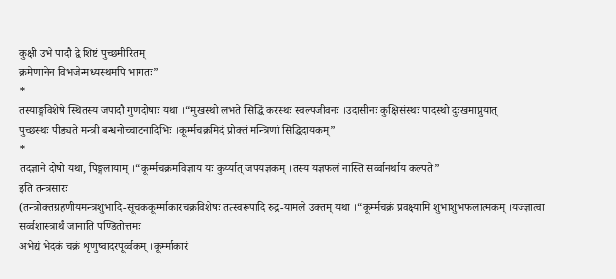कुक्षी उभे पादौ द्वे शिष्टं पुच्छमीरितम्
क्रमेणानेन विभजेन्मध्यस्थमपि भागतः”
*
तस्याङ्गविशेषे स्थितस्य जपादौ गुणदोषाः यथा ।“मुखस्थो लभते सिद्धिं करस्थः स्वल्पजीवनः ।उदासीनः कुक्षिसंस्थः पादस्थो दुःखमाप्नुयात्
पुच्छस्थः पीड्यते मन्त्री बन्धनोच्चाटनादिभिः ।कूर्म्मचक्रमिदं प्रोक्तं मन्त्रिणां सिद्धिदायकम्”
*
तदज्ञाने दोषो यथा, पिङ्गलायाम् ।“कूर्म्मचक्रमविज्ञाय यः कुर्य्यात् जपयज्ञकम् ।तस्य यज्ञफलं नास्ति सर्व्वानर्थाय कल्पते”
इति तन्त्रसारः
(तन्त्रोक्तग्रहणीयमन्त्रशुभादि-सूचककूर्म्माकारचक्रविशेषः तत्स्वरूपादि रुद्र-यामले उक्तम् यथा ।“कूर्म्मचक्रं प्रवक्ष्यामि शुभाशुभफलात्मकम् ।यज्ज्ञात्वा सर्व्वशास्त्रार्थं जानाति पण्डितोत्तमः
अभेद्यं भेदकं चक्रं शृणुष्वादरपूर्व्वकम् ।कूर्म्माकारं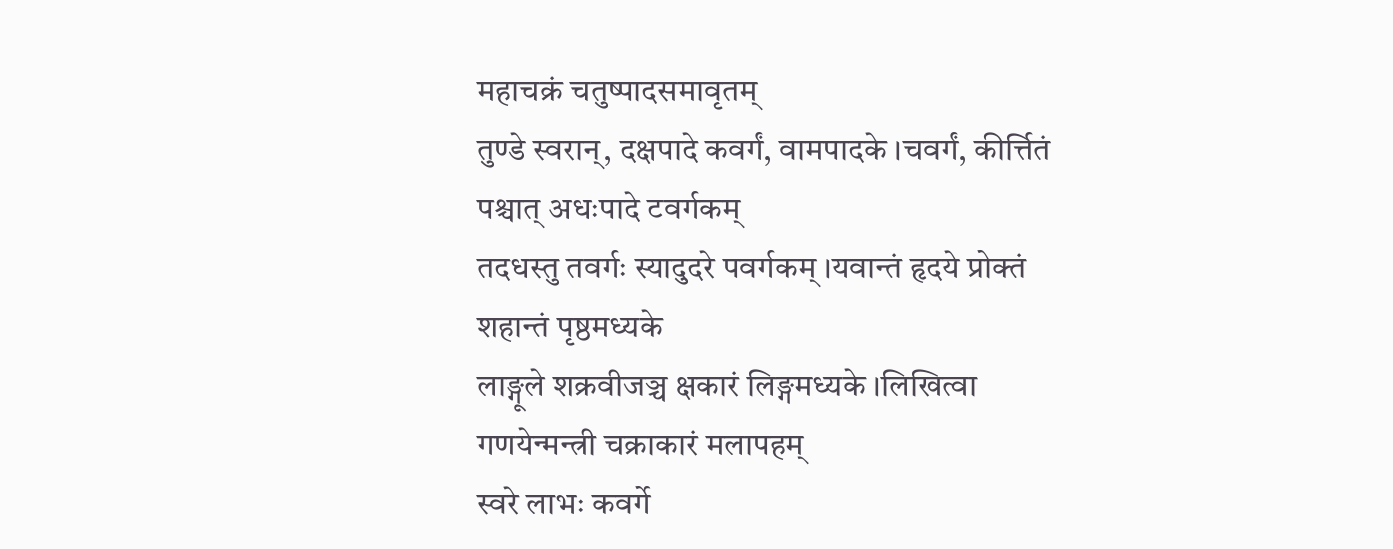महाचक्रं चतुष्पादसमावृतम्
तुण्डे स्वरान्, दक्षपादे कवर्गं, वामपादके ।चवर्गं, कीर्त्तितं पश्चात् अधःपादे टवर्गकम्
तदधस्तु तवर्गः स्यादुदरे पवर्गकम् ।यवान्तं हृदये प्रोक्तं शहान्तं पृष्ठमध्यके
लाङ्गूले शक्रवीजञ्च क्षकारं लिङ्गमध्यके ।लिखित्वा गणयेन्मन्त्री चक्राकारं मलापहम्
स्वरे लाभः कवर्गे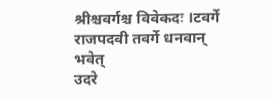श्रीश्चवर्गश्च विवेकदः ।टवर्गे राजपदवी तवर्गे धनवान् भवेत्
उदरे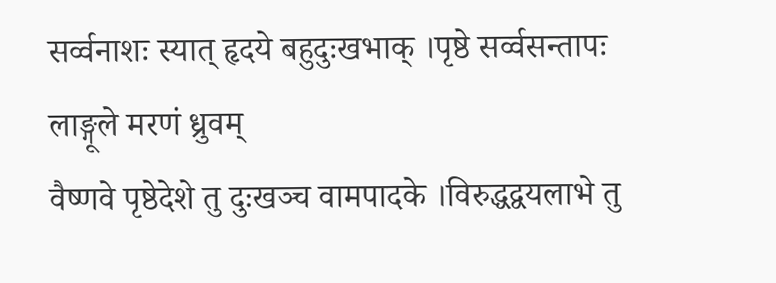सर्व्वनाशः स्यात् हृदये बहुदुःखभाक् ।पृष्ठे सर्व्वसन्तापः लाङ्गूले मरणं ध्रुवम्
वैष्णवे पृष्ठेदेशे तु दुःखञ्च वामपादके ।विरुद्धद्वयलाभे तु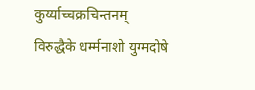कुर्य्याच्चक्रचिन्तनम्
विरुद्धैके धर्म्मनाशो युग्मदोषे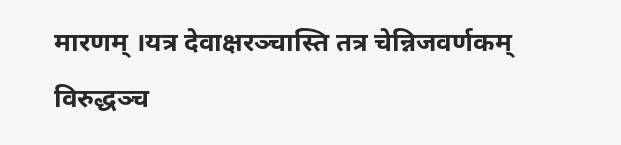मारणम् ।यत्र देवाक्षरञ्चास्ति तत्र चेन्निजवर्णकम्
विरुद्धञ्च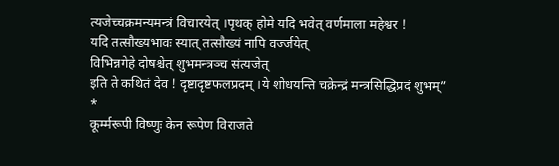त्यजेच्चक्रमन्यमन्त्रं विचारयेत् ।पृथक् होमे यदि भवेत् वर्णमाला महेश्वर !
यदि तत्सौख्यभावः स्यात् तत्सौख्यं नापि वर्ज्जयेत्
विभिन्नगेहे दोषश्चेत् शुभमन्त्रञ्च संत्यजेत्
इति ते कथितं देव ! दृष्टादृष्टफलप्रदम् ।ये शोधयन्ति चक्रेन्द्रं मन्त्रसिद्धिप्रदं शुभम्”
*
कूर्म्मरूपी विष्णुः केन रूपेण विराजते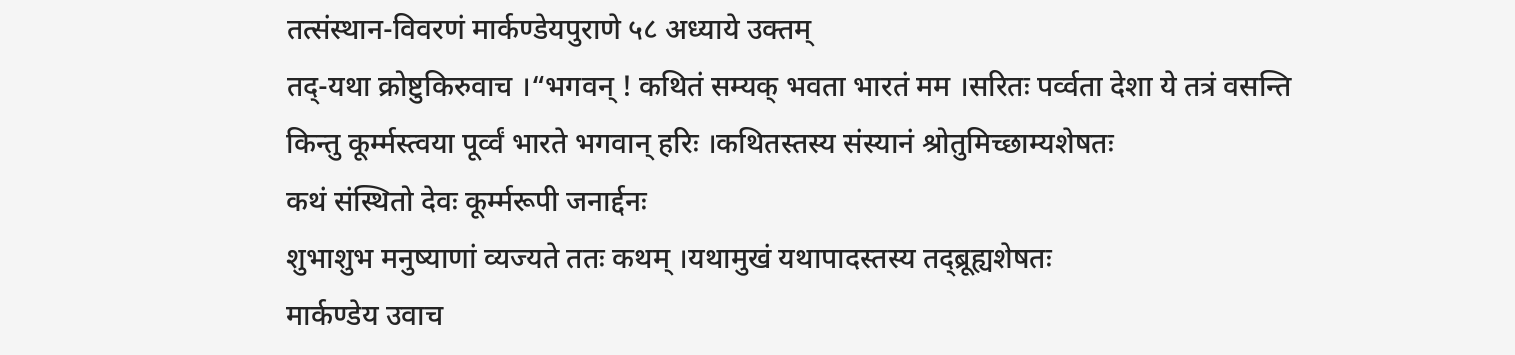तत्संस्थान-विवरणं मार्कण्डेयपुराणे ५८ अध्याये उक्तम्
तद्-यथा क्रोष्टुकिरुवाच ।“भगवन् ! कथितं सम्यक् भवता भारतं मम ।सरितः पर्व्वता देशा ये तत्रं वसन्ति
किन्तु कूर्म्मस्त्वया पूर्व्वं भारते भगवान् हरिः ।कथितस्तस्य संस्यानं श्रोतुमिच्छाम्यशेषतः
कथं संस्थितो देवः कूर्म्मरूपी जनार्द्दनः
शुभाशुभ मनुष्याणां व्यज्यते ततः कथम् ।यथामुखं यथापादस्तस्य तद्ब्रूह्यशेषतः
मार्कण्डेय उवाच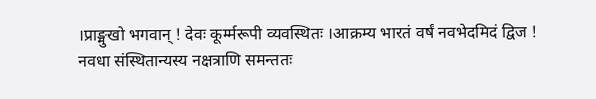।प्राङ्मुखो भगवान् ! देवः कूर्म्मरूपी व्यवस्थितः ।आक्रम्य भारतं वर्षं नवभेदमिदं द्विज !
नवधा संस्थितान्यस्य नक्षत्राणि समन्ततः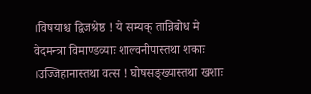।विषयाश्च द्विजश्रेष्ठ ! ये सम्यक् तान्निबोध मे
वेदमन्त्रा विमाण्डव्याः शाल्वनीपास्तथा शकाः ।उज्जिहानास्तथा वत्स ! घोषसङ्ख्यास्तथा खशाः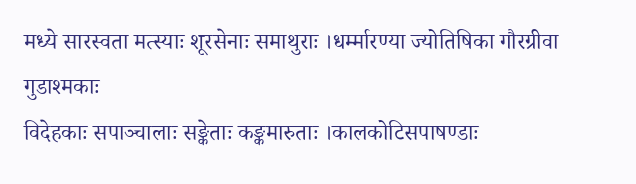मध्ये सारस्वता मत्स्याः शूरसेनाः समाथुराः ।धर्म्मारण्या ज्योतिषिका गौरग्रीवा गुडाश्मकाः
विदेहकाः सपाञ्चालाः सङ्केताः कङ्कमारुताः ।कालकोटिसपाषण्डाः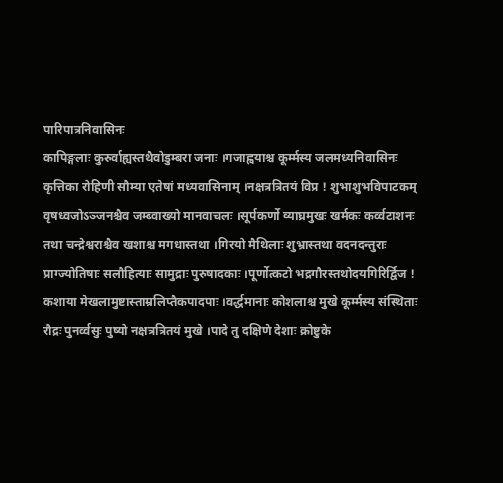पारिपात्रनिवासिनः
कापिङ्गलाः कुरुर्वाह्यस्तथैवोडुम्बरा जनाः ।गजाह्वयाश्च कूर्म्मस्य जलमध्यनिवासिनः
कृत्तिका रोहिणी सौम्या एतेषां मध्यवासिनाम् ।नक्षत्रत्रितयं विप्र ! शुभाशुभविपाटकम्
वृषध्वजोऽञ्जनश्चैव जम्ब्वाख्यो मानवाचलः ।सूर्पकर्णो व्याघ्रमुखः खर्मकः कर्व्वटाशनः
तथा चन्द्रेश्वराश्चैव खशाश्च मगधास्तथा ।गिरयो मैथिलाः शुभ्रास्तथा वदनदन्तुराः
प्राग्ज्योतिषाः सलौहित्याः सामुद्राः पुरुषादकाः ।पूर्णोत्कटो भद्रगौरस्तथोदयगिरिर्द्विज !
कशाया मेखलामुष्टास्ताम्रलिप्तैकपादपाः ।वर्द्धमानाः कोशलाश्च मुखे कूर्म्मस्य संस्थिताः
रौद्रः पुनर्व्वसुः पुष्यो नक्षत्रत्रितयं मुखे ।पादे तु दक्षिणे देशाः क्रोष्टुके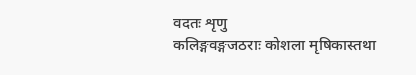वदतः शृणु
कलिङ्गवङ्गजठराः कोशला मृषिकास्तथा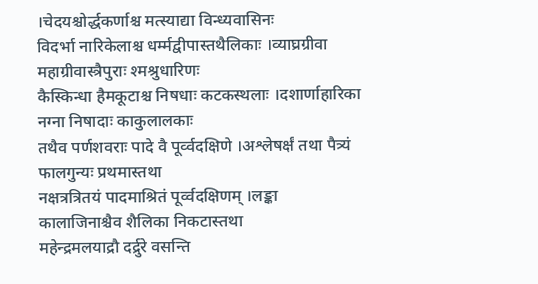।चेदयश्चोर्द्धकर्णाश्च मत्स्याद्या विन्ध्यवासिनः
विदर्भा नारिकेलाश्च धर्म्मद्वीपास्तथैलिकाः ।व्याघ्रग्रीवा महाग्रीवास्त्रैपुराः श्मश्रुधारिणः
कैस्किन्धा हैमकूटाश्च निषधाः कटकस्थलाः ।दशार्णाहारिका नग्ना निषादाः काकुलालकाः
तथैव पर्णशवराः पादे वै पूर्व्वदक्षिणे ।अश्लेषर्क्षं तथा पैत्र्यं फालगुन्यः प्रथमास्तथा
नक्षत्रत्रितयं पादमाश्रितं पूर्व्वदक्षिणम् ।लङ्का कालाजिनाश्चैव शैलिका निकटास्तथा
महेन्द्रमलयाद्रौ दर्द्रुरे वसन्ति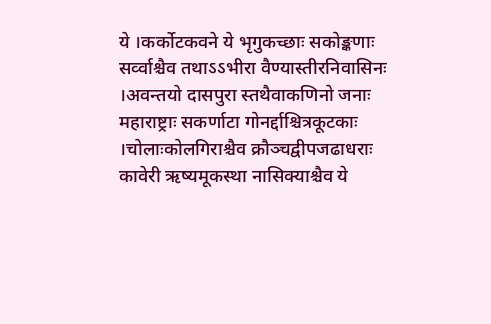ये ।कर्कोटकवने ये भृगुकच्छाः सकोङ्कणाः
सर्व्वाश्चैव तथाऽऽभीरा वैण्यास्तीरनिवासिनः ।अवन्तयो दासपुरा स्तथैवाकणिनो जनाः
महाराष्ट्राः सकर्णाटा गोनर्द्दाश्चित्रकूटकाः ।चोलाःकोलगिराश्चैव क्रौञ्चद्वीपजढाधराः
कावेरी ऋष्यमूकस्था नासिक्याश्चैव ये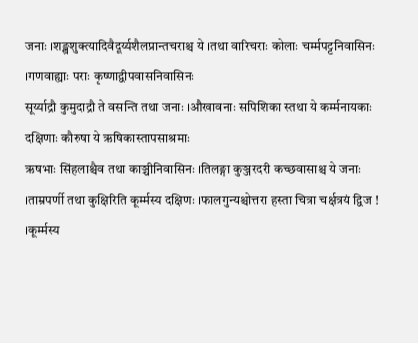जनाः ।शङ्खशुक्त्यादिवैदूर्य्यशैलप्रान्तचराश्च ये ।तथा वारिचराः कोलाः चर्म्मपट्टनिवासिनः ।गणवाह्याः पराः कृष्णाद्वीपवासनिवासिनः
सूर्य्याद्रौ कुमुदाद्रौ ते वसन्ति तथा जनाः ।औखावनाः सपिशिका स्तथा ये कर्म्मनायकाः
दक्षिणाः कौरुषा ये ऋषिकास्तापसाश्रमाः
ऋषभाः सिंहलाश्चैव तथा काञ्चीनिवासिनः ।तिलङ्गा कुञ्जरदरी कच्छवासाश्च ये जनाः ।ताम्रपर्णी तथा कुक्षिरिति कूर्म्मस्य दक्षिणः ।फालगुन्यश्चोत्तरा हस्ता चित्रा चर्क्षत्रयं द्विज ! ।कूर्म्मस्य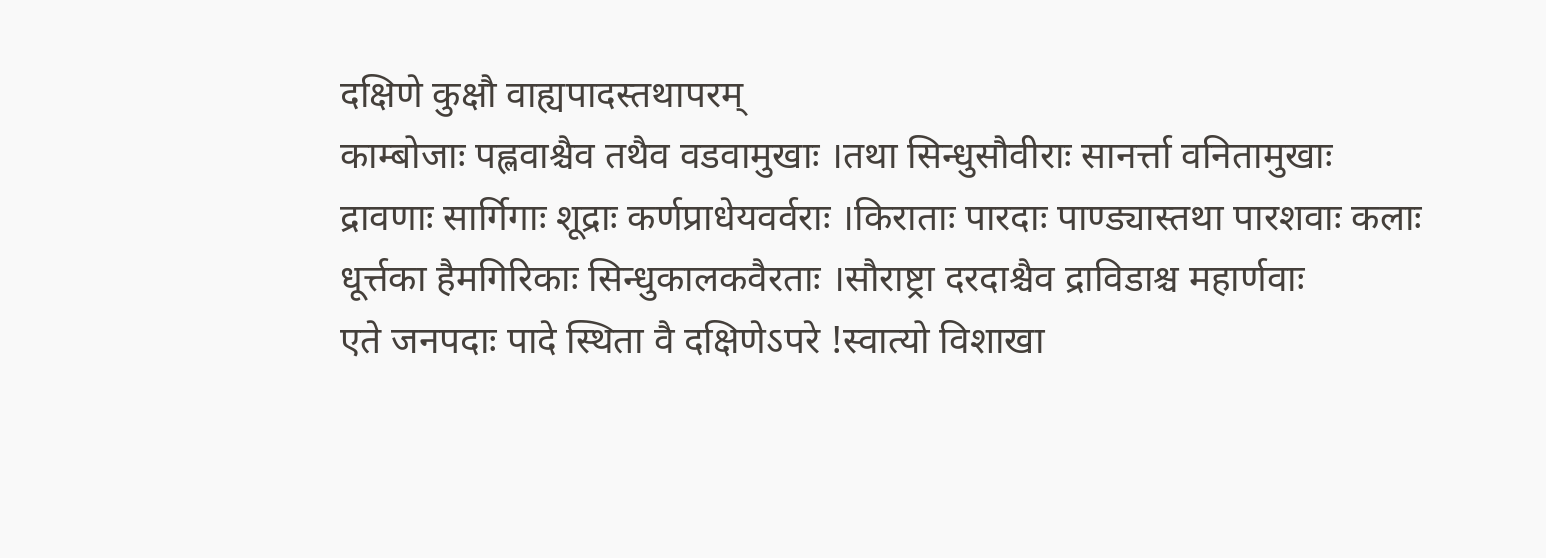दक्षिणे कुक्षौ वाह्यपादस्तथापरम्
काम्बोजाः पह्लवाश्चैव तथैव वडवामुखाः ।तथा सिन्धुसौवीराः सानर्त्ता वनितामुखाः
द्रावणाः सार्गिगाः शूद्राः कर्णप्राधेयवर्वराः ।किराताः पारदाः पाण्ड्यास्तथा पारशवाः कलाः
धूर्त्तका हैमगिरिकाः सिन्धुकालकवैरताः ।सौराष्ट्रा दरदाश्चैव द्राविडाश्च महार्णवाः
एते जनपदाः पादे स्थिता वै दक्षिणेऽपरे !स्वात्यो विशाखा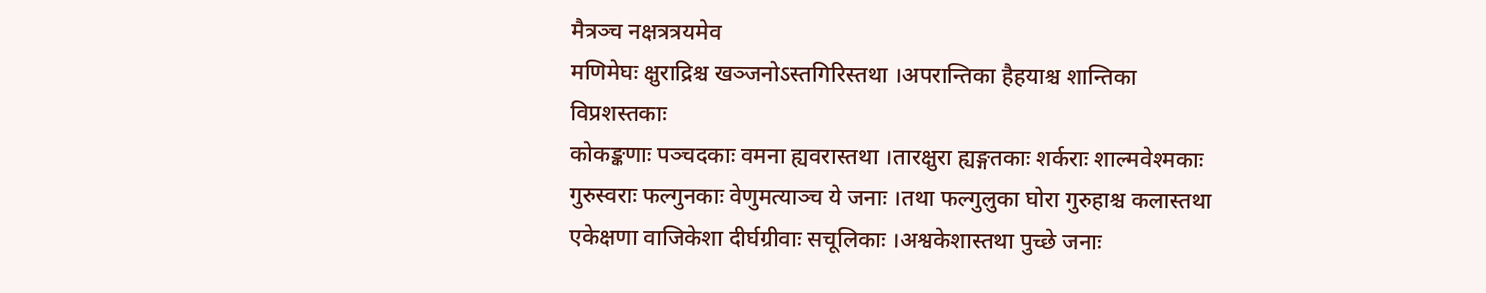मैत्रञ्च नक्षत्रत्रयमेव
मणिमेघः क्षुराद्रिश्च खञ्जनोऽस्तगिरिस्तथा ।अपरान्तिका हैहयाश्च शान्तिका विप्रशस्तकाः
कोकङ्कणाः पञ्चदकाः वमना ह्यवरास्तथा ।तारक्षुरा ह्यङ्गतकाः शर्कराः शाल्मवेश्मकाः
गुरुस्वराः फल्गुनकाः वेणुमत्याञ्च ये जनाः ।तथा फल्गुलुका घोरा गुरुहाश्च कलास्तथा
एकेक्षणा वाजिकेशा दीर्घग्रीवाः सचूलिकाः ।अश्वकेशास्तथा पुच्छे जनाः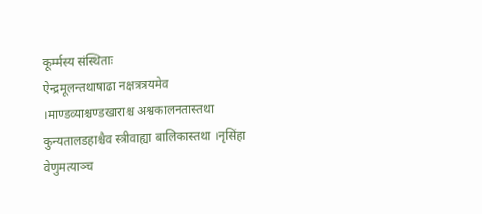कूर्म्मस्य संस्थिताः
ऐन्द्रमूलन्तथाषाढा नक्षत्रत्रयमेव ।माण्डव्याश्चण्डखाराश्च अश्वकालनतास्तथा
कुन्यतालडहाश्चैव स्त्रीवाह्या बालिकास्तथा ।नृसिंहा वेणुमत्याञ्च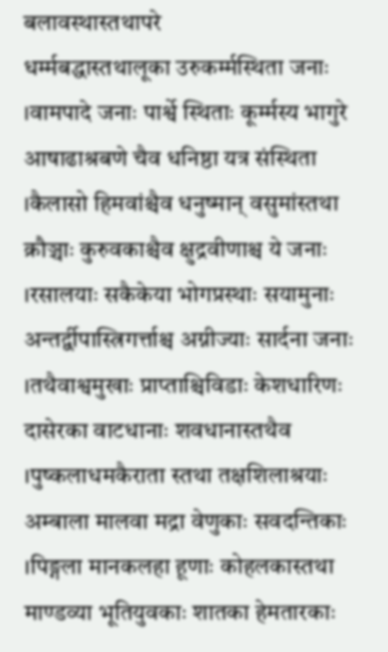बलावस्थास्तथापरे
धर्म्मबद्धास्तथालूका उरुकर्म्मस्थिता जनाः ।वामपादे जनाः पार्श्वे स्थिताः कूर्म्मस्य भागुरे
आषाढाश्रबणे चैव धनिष्ठा यत्र संस्थिता ।कैलासो हिमवांश्चैव धनुष्मान् वसुमांस्तथा
क्रौञ्चाः कुरुवकाश्चैव क्षुद्रवीणाश्च ये जनाः ।रसालयाः सकैकेया भोगप्रस्थाः सयामुनाः
अन्तर्द्वीपास्त्रिगर्त्ताश्च अग्नीज्याः सार्दना जनाः ।तथैवाश्वमुखाः प्राप्ताश्चिविडाः केशधारिणः
दासेरका वाटधानाः शवधानास्तथैव ।पुष्कलाधमकैराता स्तथा तक्षशिलाश्रयाः
अम्बाला मालवा मद्रा वेणुकाः सवदन्तिकाः ।पिङ्गला मानकलहा हूणाः कोहलकास्तथा
माण्डव्या भूतियुवकाः शातका हेमतारकाः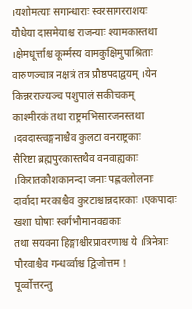।यशोमत्याः सगान्धाराः स्वरसागरराशयः
यौधेया दासमेयाश्च राजन्याः श्यामकास्तथा ।क्षेमधूर्त्ताश्च कूर्म्मस्य वामकुक्षिमुपाश्रिताः
वारुणञ्चात्र नक्षत्रं तत्र प्रौष्ठपदाद्वयम् ।येन किन्नरराज्यञ्च पशुपालं सकीचकम्
काश्मीरकं तथा राष्ट्रमभिसारजनस्तथा ।दवदास्त्वङ्गनाश्चैव कुलटा वनराष्ट्रकाः
सैरिष्टा ब्रह्मपुरकास्तथैव वनवाह्यकाः ।किरातकौशकानन्दा जनाः पह्लवलोलनाः
दार्वादा मरकाश्चैव कुरटाश्चान्नदारकाः ।एकपादाः खशा घोषाः स्वर्गभौमानवद्यकाः
तथा सयवना हिङ्गाश्चीरप्रावरणाश्च ये ।त्रिनेत्राः पौरवाश्चैव गन्धर्व्वाश्च द्विजोत्तम !
पूर्व्वोत्तरन्तु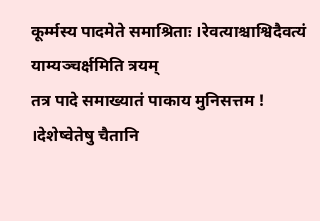कूर्म्मस्य पादमेते समाश्रिताः ।रेवत्याश्चाश्विदैवत्यं याम्यञ्चर्क्षमिति त्रयम्
तत्र पादे समाख्यातं पाकाय मुनिसत्तम ! ।देशेष्वेतेषु चैतानि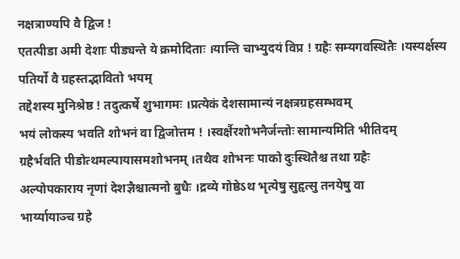नक्षत्राण्यपि वै द्विज !
एतत्पीडा अमी देशाः पीड्यन्ते ये क्रमोदिताः ।यान्ति चाभ्युदयं विप्र ! ग्रहैः सम्यगवस्थितैः ।यस्यर्क्षस्य पतिर्यो वै ग्रहस्तद्भावितो भयम्
तद्देशस्य मुनिश्रेष्ठ ! तदुत्कर्षे शुभागमः ।प्रत्येकं देशसामान्यं नक्षत्रग्रहसम्भवम्
भयं लोकस्य भवति शोभनं वा द्विजोत्तम ! ।स्वर्क्षैरशोभनैर्जन्तोः सामान्यमिति भीतिदम्
ग्रहैर्भवति पीडोत्थमल्पायासमशोभनम् ।तथैव शोभनः पाको दुःस्थितैश्च तथा ग्रहैः
अल्पोपकाराय नृणां देशज्ञैश्चात्मनो बुधैः ।द्रव्ये गोष्ठेऽथ भृत्येषु सुहृत्सु तनयेषु वा
भार्य्यायाञ्च ग्रहे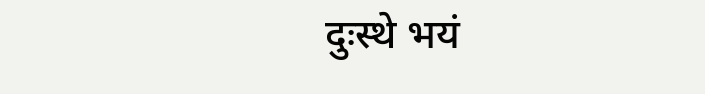दुःस्थे भयं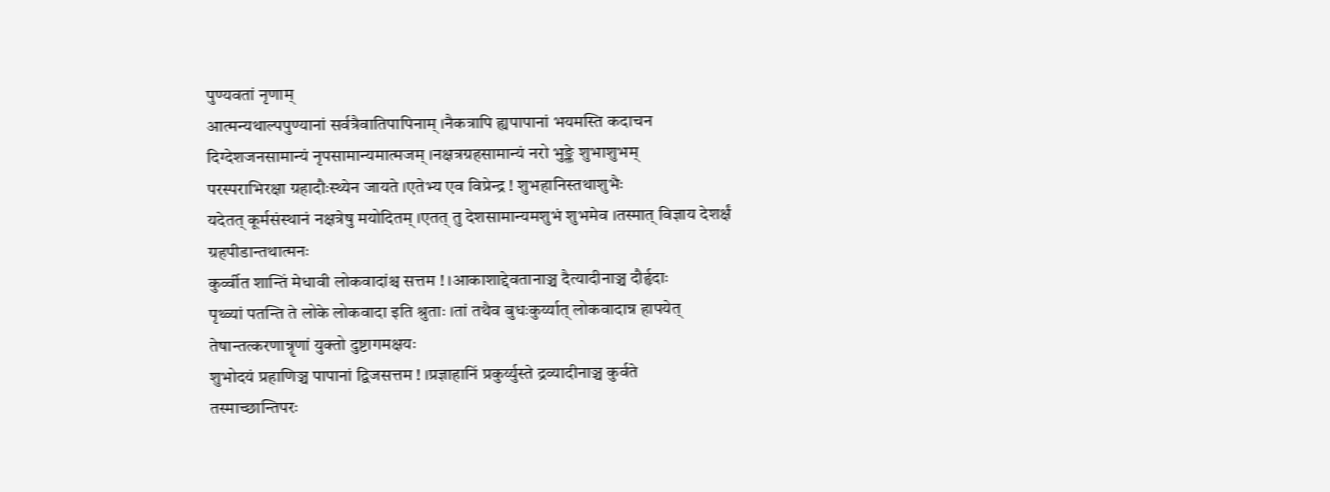पुण्यवतां नृणाम्
आत्मन्यथाल्पपुण्यानां सर्वत्रैवातिपापिनाम् ।नैकत्रापि ह्यपापानां भयमस्ति कदाचन
दिग्देशजनसामान्यं नृपसामान्यमात्मजम् ।नक्षत्रग्रहसामान्यं नरो भुङ्क्ते शुभाशुभम्
परस्पराभिरक्षा ग्रहादौःस्थ्येन जायते ।एतेभ्य एव विप्रेन्द्र ! शुभहानिस्तथाशुभैः
यदेतत् कूर्मसंस्थानं नक्षत्रेषु मयोदितम् ।एतत् तु देशसामान्यमशुभं शुभमेव ।तस्मात् विज्ञाय देशर्क्षं ग्रहपीडान्तथात्मनः
कुर्व्वीत शान्तिं मेधावी लोकवादांश्च सत्तम ! ।आकाशाद्देवतानाञ्च दैत्यादीनाञ्च दौर्हृदाः
पृथ्व्यां पतन्ति ते लोके लोकवादा इति श्रुताः ।तां तथैव बुधःकुर्य्यात् लोकवादान्न हापयेत्
तेषान्तत्करणान्नॄणां युक्तो दुष्टागमक्षयः
शुभोदयं प्रहाणिञ्च पापानां द्विजसत्तम ! ।प्रज्ञाहानिं प्रकुर्य्युस्ते द्रव्यादीनाञ्च कुर्वते
तस्माच्छान्तिपरः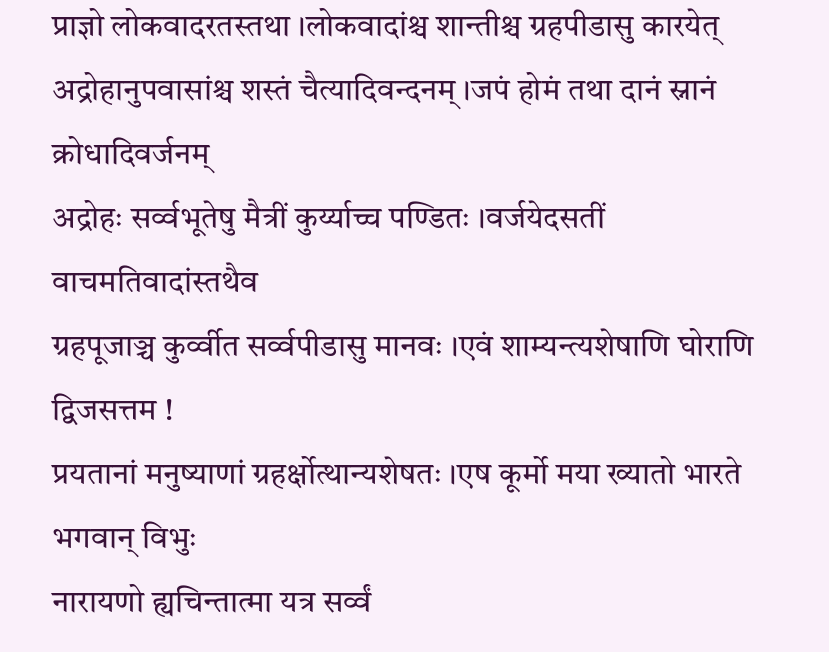प्राज्ञो लोकवादरतस्तथा ।लोकवादांश्च शान्तीश्च ग्रहपीडासु कारयेत्
अद्रोहानुपवासांश्च शस्तं चैत्यादिवन्दनम् ।जपं होमं तथा दानं स्नानं क्रोधादिवर्जनम्
अद्रोहः सर्व्वभूतेषु मैत्रीं कुर्य्याच्च पण्डितः ।वर्जयेदसतीं वाचमतिवादांस्तथैव
ग्रहपूजाञ्च कुर्व्वीत सर्व्वपीडासु मानवः ।एवं शाम्यन्त्यशेषाणि घोराणि द्विजसत्तम !
प्रयतानां मनुष्याणां ग्रहर्क्षोत्थान्यशेषतः ।एष कूर्मो मया ख्यातो भारते भगवान् विभुः
नारायणो ह्यचिन्तात्मा यत्र सर्व्वं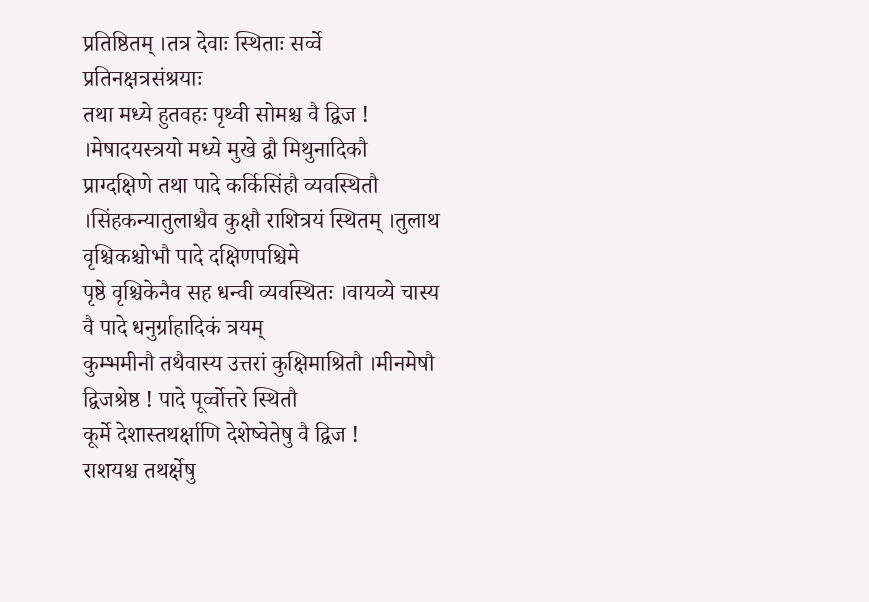प्रतिष्ठितम् ।तत्र देवाः स्थिताः सर्व्वे प्रतिनक्षत्रसंश्रयाः
तथा मध्ये हुतवहः पृथ्वी सोमश्च वै द्विज ! ।मेषादयस्त्रयो मध्ये मुखे द्वौ मिथुनादिकौ
प्राग्दक्षिणे तथा पादे कर्किसिंहौ व्यवस्थितौ ।सिंहकन्यातुलाश्चैव कुक्षौ राशित्रयं स्थितम् ।तुलाथ वृश्चिकश्चोभौ पादे दक्षिणपश्चिमे
पृष्ठे वृश्चिकेनैव सह धन्वी व्यवस्थितः ।वायव्ये चास्य वै पादे धनुर्ग्राहादिकं त्रयम्
कुम्भमीनौ तथैवास्य उत्तरां कुक्षिमाश्रितौ ।मीनमेषौ द्विजश्रेष्ठ ! पादे पूर्व्वोत्तरे स्थितौ
कूर्मे देशास्तथर्क्षाणि देशेष्वेतेषु वै द्विज !
राशयश्च तथर्क्षेषु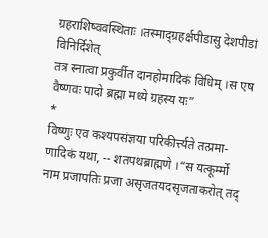ग्रहराशिष्ववस्थिताः ।तस्माद्ग्रहर्क्षपीडासु देशपीडां विनिर्दिशेत्
तत्र स्नात्वा प्रकुर्वीत दानहोमादिकं विधिम् ।स एष वैष्णवः पादो ब्रह्मा मध्ये ग्रहस्य यः”
*
विष्णुः एव कश्यपसंज्ञया परिकीर्त्त्यते तत्प्रमा-णादिकं यथा, -- शतपथब्राह्मणे ।“स यत्कूर्म्मो नाम प्रजापतिः प्रजा असृजतयदसृजताकरोत् तद्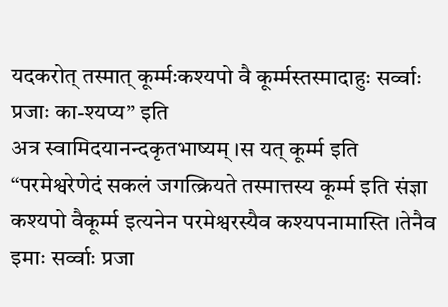यदकरोत् तस्मात् कूर्म्मःकश्यपो वै कूर्म्मस्तस्मादाहुः सर्व्वाः प्रजाः का-श्यप्य” इति
अत्र स्वामिदयानन्दकृतभाष्यम् ।स यत् कूर्म्म इति “परमेश्वरेणेदं सकलं जगत्क्रियते तस्मात्तस्य कूर्म्म इति संज्ञा कश्यपो वैकूर्म्म इत्यनेन परमेश्वरस्यैव कश्यपनामास्ति ।तेनैव इमाः सर्व्वाः प्रजा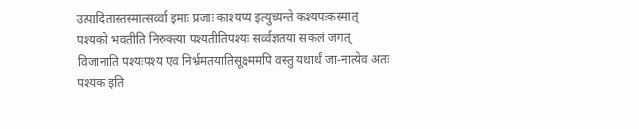उत्पादितास्तस्मात्सर्व्वा इमाः प्रजाः काश्यप्य इत्युच्यन्ते कश्यपःकस्मात् पश्यको भवतीति निरुक्त्या पश्यतीतिपश्यः सर्व्वज्ञतया सकलं जगत् विजानाति पश्यःपश्य एव निर्भ्रमतयातिसूक्ष्ममपि वस्तु यथार्थं जा-नात्येव अतः पश्यक इति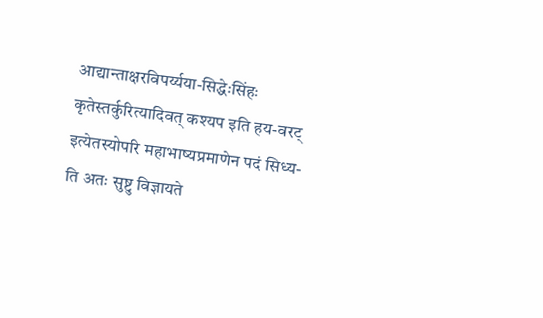आद्यान्ताक्षरविपर्य्यया-सिद्धेःसिंहः कृतेस्तर्कुरित्यादिवत् कश्यप इति हय-वरट् इत्येतस्योपरि महाभाष्यप्रमाणेन पदं सिध्य-ति अतः सुष्टु विज्ञायते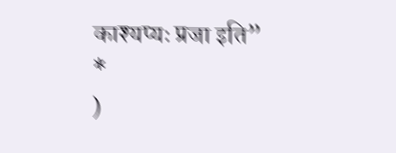काश्यप्यः प्रजा इति”
*
)